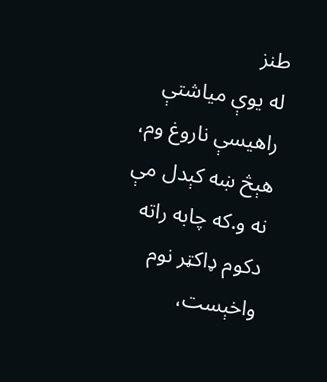طنز
له يوې مياشتې راهيسې ناروغ وم، هېڅ ښه کېدل مې نه و.که چابه راته دکوم ډاکټر نوم واخېست،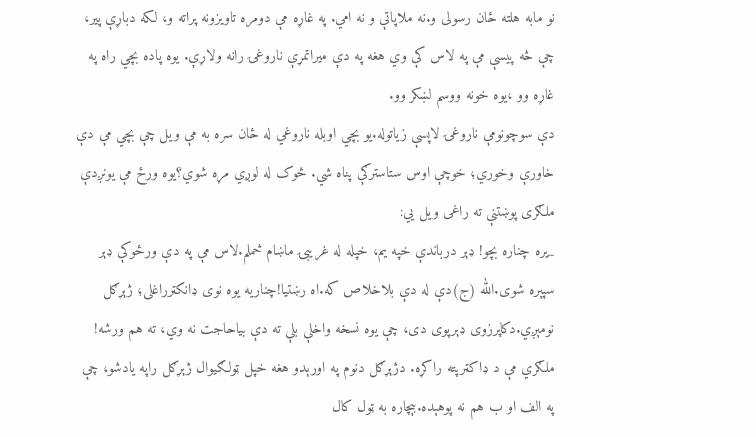نو مابه هلته ځان رسولى و.نه ملاپاتې و نه امي. په غاړه مې دومره تاويزونه پراته و، لکه دباړې پير، چې څه پيسې مې په لاس کې وي هغه په دې ميراتمړې ناروغۍ رانه ولاړې. يوه پاده بچي راه په غاړه وو ،يوه خونه ووسم لښکر وو.
دې سوچونومې ناروغۍ لاپسې زياتوله.يو بچي اوبله ناروغي له ځان سره به مې ويل چې بچي مې دې خاورې وخوري؛ خوچې اوس ستاسترګې پناه شي. څوک له لوږي مړه شوي؟يوه ورځ مې يونږدې ملګرى پوښتنې ته راغى ويل يي:
_يره چناره بچو! ډېر درباندې خپه يم، خپله له غريبۍ ماښام څملم.لاس مې په دې ورځوکې ډېر سپېره شوى.الله (ج)دې له دې بلاخلاص که.اه رښتيا!چناريه يوه نوى ډانکټرراغلى؛ ژېړګل نومېږي.دکاپرزوى ډېرپوى دى، چې يوه نسخه واخلې بلې ته دې بياحاجت نه وي، ته هم ورشه!
ملګري مې د ډاکټرپته راکړه. دژېړګل دنوم په اورېدو هغه خپل ټولګيوال ژېړګل راپه يادشو، چې په الف او ب هم نه پوهېده.بېچاره به ټول کال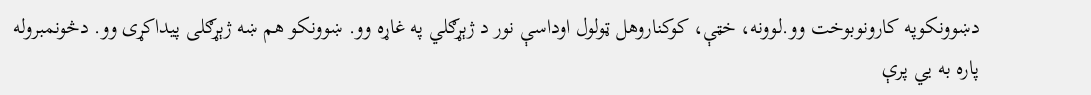دښوونکوپه کارونوبوخت وو.لوونه، خټې، کوکناروهل ټولول اوداسې نور د ژېړګلي په غاړه وو. ښوونکو هم ښه ژېړګلى پيداکړى وو. دڅونمبروله پاره به يي پرې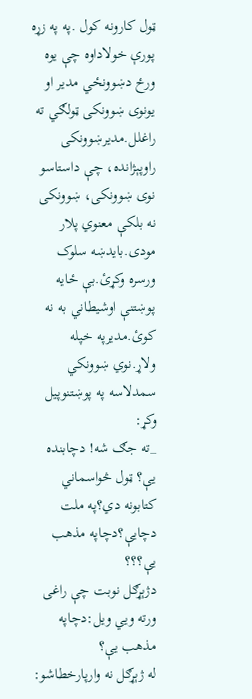ټول کارونه کول .په په زړه پورې خولاداوه چې يوه ورځ دښوونځي مدير او يونوى ښوونکى ټولګي ته راغلل.مديرښوونکى راوپېژانده، چې داستاسو نوى ښوونکى، ښوونکى نه بلکې معنوي پلار مودى.بايدښه سلوک ورسره وکړئ.بې ځايه پوښتنې اوشيطاني به نه کوئ.مديرپه خپله ولاړ.نوي ښوونکي سمدلاسه په پوښتنوپيل وکړ:
_ته جګ شه! دچابنده يې؟ ټول څواسماني کتابونه دي؟په ملت دچايې؟دچاپه مذهب يې؟؟؟
دژېړګل نوبت چې راغى ورته ويي ويل:دچاپه مذهب يې؟
له ژېړګل نه وارپارخطاشو: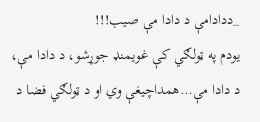_ددادامې د دادا مې صيب!!!
يودم په ټولګي کې غويمنډ جوړشو، د دادا مې، د دادا مې…همداچيغې وي او د ټولګي فضا د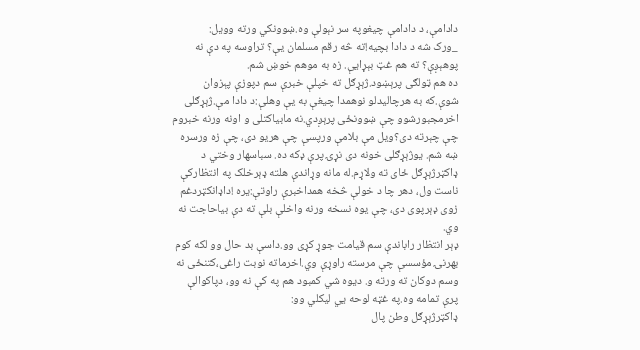دادامې، د دادامې چيغوپه سر نېولې وه.ښوونکي ورته وويل:
_ورک شه د دادا بچيه!ته څه رقم مسلمان يې؟ تراوسه په دې نه پوهېږې؟ ته هم غټ بېړايې. زه به موهم خوښ شم.
ده هم ټولګى پرېښود.ژېړګل ته خپلې خبرې سم دپوزې پېزوان شوې.که به هرچاليدلو نوهمدا چيغې به يې وهلې:د دادا مې.ژېړګلى اخرمجبورشوو چې ښوونځى پرېږدي.نه مابياکتلى و اونه ورنه خبروم چې چېرته دى؟ويل مې بلامې ورپسې چې هريو دى، چې زه ورسره ښه شم. يوژېړګلى خونه دى نړۍ پرې ډکه ده. سباسهار وختي د ډاکټرژېړګل ځاى ته ولاړم.له مانه وړاندې هلته ډېرخلک په انتظارکې ناست ول، دهر چا د خولې څخه همداخبرې راوتې:يره !داډانکټردغم زوى ډېرپوى دى، چې يوه نسخه ورنه واخلې بلې ته دې بياحاجت نه وي.
ډېر انتظار راباندې سم قيامت جوړ کړى وو.داسې بد حال وو لکه کوم بهرنۍ مؤسسې چې مرسته راوړې وي.اخرماته نوبت راغى،کتنځى نه وسم دوکان ته ورته و. ديوه شي کمبود هم په کې نه وو، دپاکوالې پرې تمامه وه.په غټه لوحه يي ليکلي وو:
ډاکټرژېړګل وطن پال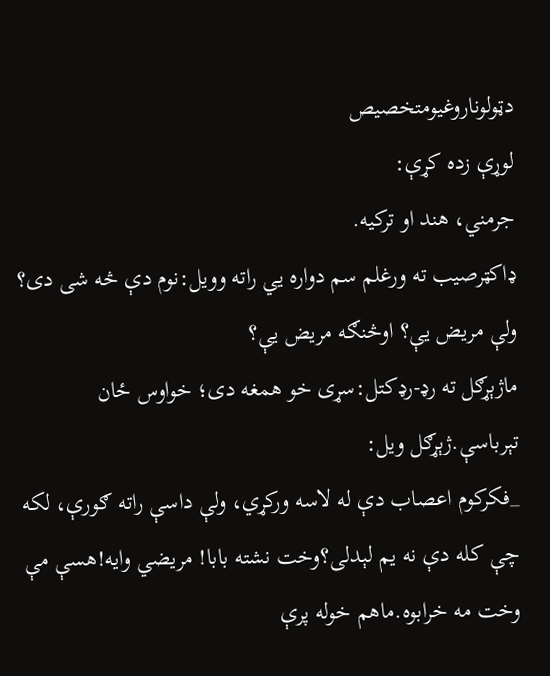دټولوناروغيومتخصیص
لوړې زده کړې:
جرمني، هند او ترکيه.
ډاکټرصيب ته ورغلم سم دواره يي راته وويل:نوم دې څه شى دى؟ ولې مريض يې؟ اوڅنګه مريض يې؟
ماژېړګل ته رډ-رډکتل:سړى خو همغه دى؛ خواوس ځان تېرباسې.ژېړګل ويل:
_فکرکوم اعصاب دې له لاسه ورکړي، ولې داسې راته ګورې، لکه چې کله دې نه يم لېدلى؟وخت نشته بابا! مريضي وايه!هسې مې وخت مه خرابوه.ماهم خوله پرې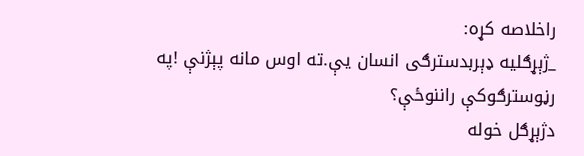راخلاصه کړه:
_ژېړګليه ډېربدسترګى انسان يې.ته اوس مانه پېژنې !په رڼوسترګوکې راننوځې؟
دژېړګل خوله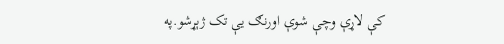کې لاړې وچې شوې اورنګ يې تک ژېړشو.په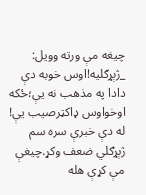چيغه مې ورته وويل:
_ژېړګليه!اوس خوبه دې دادا په مذهب نه يې؛ځکه اوخواوس ډاکټرصيب يې!
له دې خبرې سره سم ژېړګلي ضعف وکړ.چيغې مې کړې هله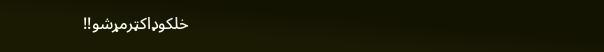خلکوډاکټرمړشو!!